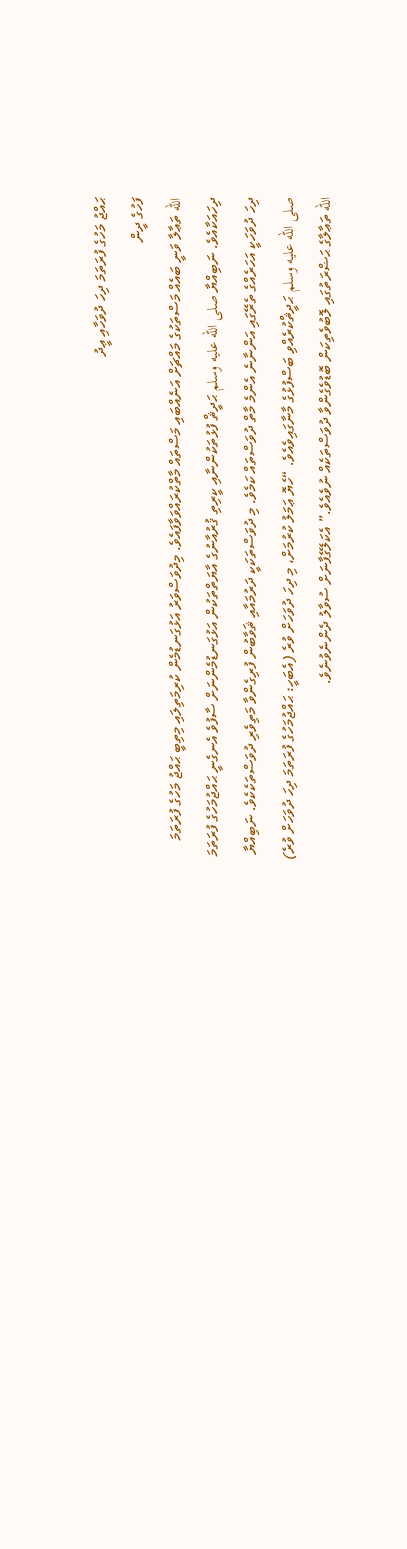ޙައްޖު މަހުގެ ފުރަތަމަ ދިހަ ދުވަހާއި ޢީދު
ފަހުގެ ދީން
الله ތަޢާލާ ވަނީ ބައެއް މަސްތަކުގެ މައްޗަށް އަނެއްބައި މަސްތައް މާތްކުރައްވަވާފައެވެ. މިދުވަސްވަރު އަޅުގަނޑުމެން ކުރިމަތިލައި މިތިބީ ޙައްޖު މަހުގެ ފުރަތަމަ ދިހައަކާއެވެ. ނަބިއްޔާ صلى الله عليه وسلم ޙަދީޘް ފުޅުތަކުންނާއި ކީރިތި ޤުރުއާނުގެ އާޔަތްތަކުން އަޅުގަނޑުމެންނަށް ސާފުވެ އެނގެނީ ޙައްޖުމަހުގެ ފުރަތަމަ ދިހަ ދުވަހަކީ އަހަރެއްގެ ތެރޭގައި އަންނާނެ އެންމެ މާތް ދުވަސްތައް ކަމެވެ. މި ދުވަސްތަކަކީ ދަރުމައާއި ޘަވާބުން ފުރިގެންވާ މަތިވެރި ދުވަސްތަކެކެވެ. ނަބިއްޔާ صلى الله عليه وسلم ޙަދީޘްކުރެއްވި ބަސްފުޅުގެ މާނާގައިވެއެވެ. “ހެޔޮ ޢަމަލު ކުރުމަށް، މި ދިހަ ދުވަހަށް ވުރެ (އެބަހީ: ޙައްޖުމަހުގެ ފުރަތަމަ ދިހަ ދުވަހަށް ވުރެ) الله ތަޢާލާގެ ޙަޟްރަތުގައި ލޮބުވެތިކަން ބޮޑުވެގެންވާ ދުވަސްތަކެއް ނުވެއެވެ.” އެކަލޭގެފާނަށް ސުވާލު ދެންނެވުނެވެ.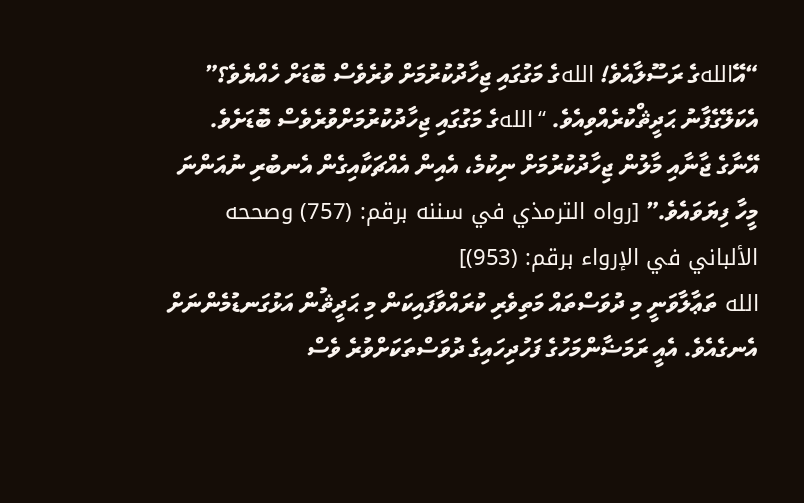“އޭاللهގެ ރަސޫލާއެވެ! اللهގެ މަގުގައި ޖިހާދުކުރުމަށް ވުރެވެސް ބޮޑަށް ހެއްޔެވެ؟” އެކަލޭގެފާނު ޙަދީޘްކުރެއްވިއެވެ. “اللهގެ މަގުގައި ޖިހާދުކުރުމަށްވުރެވެސް ބޮޑަށެވެ. އޭނާގެ ޖާނާއި މާލުން ޖިހާދުކުރުމަށް ނިކުމެ، އެއިން އެއްޗަކާއިގެން އެނބުރި ނުއަންނަ މީހާ ފިޔަވައެވެ.” [رواه الترمذي في سننه برقم: (757) وصححه الألباني في الإرواء برقم: (953)]
الله ތަޢާލާވަނީ މި ދުވަސްތައް މަތިވެރި ކުރައްވާފައިކަން މި ޙަދީޘުން އަޅުގަނޑުމެންނަށް އެނގެއެވެ. އެއީ ރަމަޟާންމަހުގެ ފަހުދިހައިގެ ދުވަސްތަކަށްވުރެ ވެސް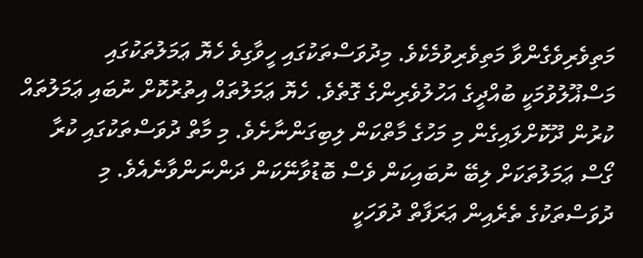މަތިވެރިވެގެންވާ މަތިވެރިވުމެކެވެ. މިދުވަސްތަކުގައި ހީވާގިވެ ހެޔޮ ޢަމަލުތަކުގައި މަސްޣޫލުވުމަކީ ބުއްދީގެ އަހުލުވެރިންގެ ގޮތެވެ. ހެޔޮ ޢަމަލުތައް އިތުރުކޮށް ނުބައި ޢަމަލުތައް ކުރުން ދޫކޮށްލައިގެން މި މަހުގެ މާތްކަން ލިބިގަންނާށެވެ. މި މާތް ދުވަސްތަކުގައި ކުރާ ގޯސް ޢަމަލުތަކަށް ލިބޭ ނުބައިކަން ވެސް ބޮޑުވާނޭކަން ދަންނަންވާނެއެވެ. މި ދުވަސްތަކުގެ ތެރެއިން ޢަރަފާތް ދުވަހަކީ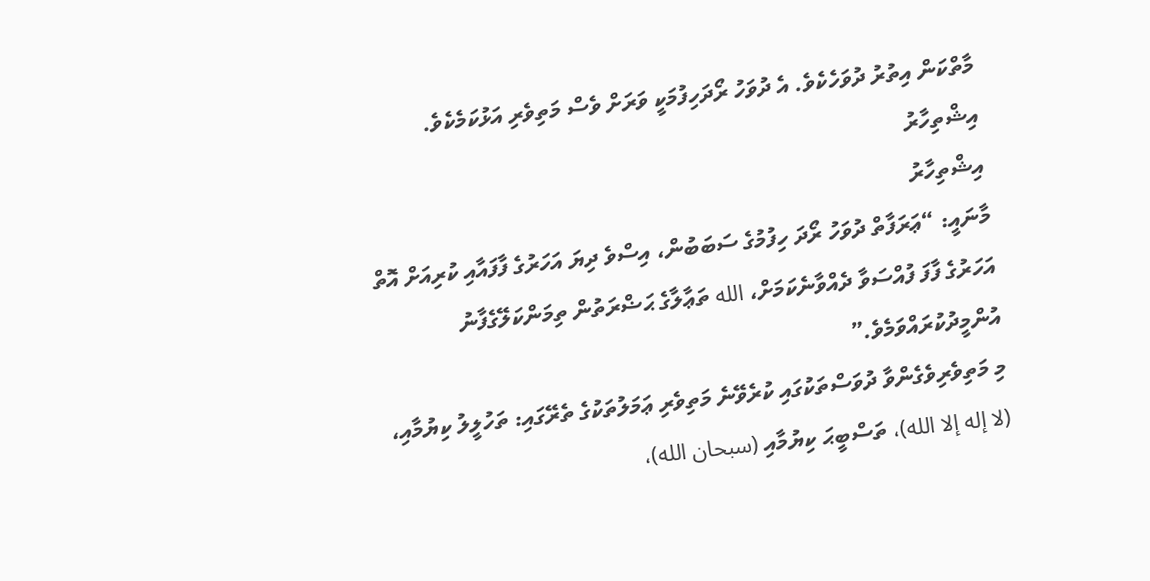މާތްކަން އިތުރު ދުވަހެކެވެ. އެ ދުވަހު ރޯދަހިފުމަކީ ވަރަށް ވެސް މަތިވެރި އަޅުކަމެކެވެ.
އިޝްތިހާރު
އިޝްތިހާރު
މާނައީ: “ޢަރަފާތް ދުވަހު ރޯދަ ހިފުމުގެ ސަބަބުން، އިސްވެ ދިޔަ އަހަރުގެ ފާފައާއި ކުރިއަށް އޮތް އަހަރުގެ ފާފަ ފުއްސަވާ ދެއްވާނެކަމަށް، الله ތަޢާލާގެ ޙަޟްރަތުން ތިމަންކަލޭގެފާނު އުންމީދުކުރައްވަމެވެ.”
މި މަތިވެރިވެގެންވާ ދުވަސްތަކުގައި ކުރެވޭނެ މަތިވެރި ޢަމަލުތަކުގެ ތެރޭގައި: ތަހުލީލު ކިޔުމާއި، (لا إله إلا الله)، ތަސްބީޙަ ކިޔުމާއި (سبحان الله)،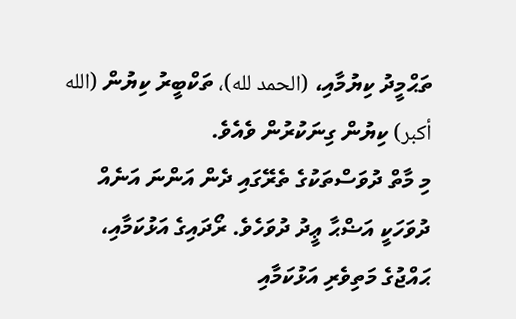ތަޙްމީދު ކިޔުމާއި، (الحمد لله)، ތަކްބީރު ކިޔުން (الله أكبر) ކިޔުން ގިނަކުރުން ވެއެވެ.
މި މާތް ދުވަސްތަކުގެ ތެރޭގައި ދެން އަންނަ އަނެއް ދުވަހަކީ އަޟްޙާ ޢީދު ދުވަހެވެ. ރޯދައިގެ އަޅުކަމާއި، ޙައްޖުގެ މަތިވެރި އަޅުކަމާއި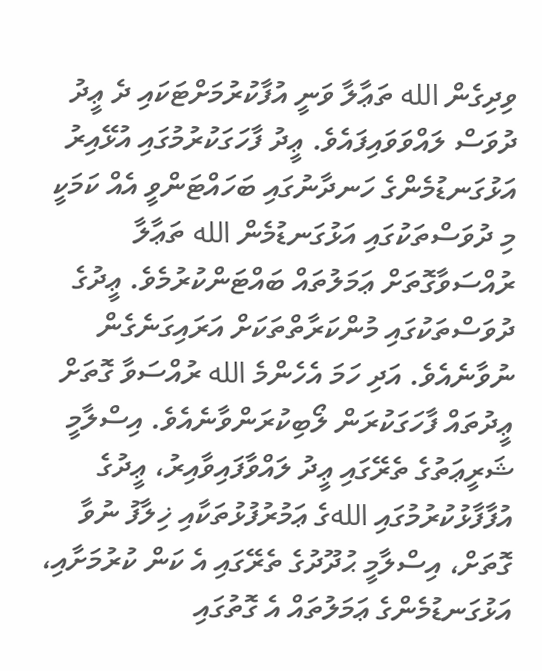ވިދިގެން الله ތަޢާލާ ވަނީ އުފާކުރުމަށްޓަކައި ދެ ޢީދު ދުވަސް ލައްވަވައިފައެވެ. ޢީދު ފާހަގަކުރުމުގައި އުޅޭއިރު އަޅުގަނޑުމެންގެ ހަނދާނުގައި ބަހައްޓަންވީ އެއް ކަމަކީ މި ދުވަސްތަކުގައި އަޅުގަނޑުމެން الله ތަޢާލާ ރުއްސަވާގޮތަށް ޢަމަލުތައް ބައްޓަންކުރުމެވެ. ޢީދުގެ ދުވަސްތަކުގައި މުންކަރާތްތަކަށް އަރައިގަނެގެން ނުވާނެއެވެ. އަދި ހަމަ އެހެންމެ الله ރުއްސަވާ ގޮތަށް ޢީދުތައް ފާހަގަކުރަން ލޯބިކުރަންވާނެއެވެ. އިސްލާމީ ޝަރީޢަތުގެ ތެރޭގައި ޢީދު ލައްވާފައިވާއިރު، ޢީދުގެ އުފާފާޅުކުރުމުގައި اللهގެ ޢަމުރުފުޅުތަކާއި ޚިލާފު ނުވާ ގޮތަށް، އިސްލާމީ ޙުދޫދުގެ ތެރޭގައި އެ ކަން ކުރުމަށާއި، އަޅުގަނޑުމެންގެ ޢަމަލުތައް އެ ގޮތުގައި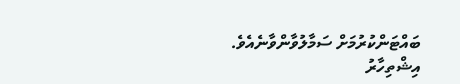ބައްޓަންކުރުމަށް ސަމާލުވާންވާނެއެވެ.
އިޝްތިހާރު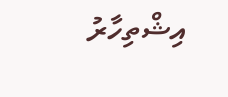އިޝްތިހާރު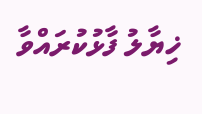ޚިޔާލު ފާޅުކުރައްވާ